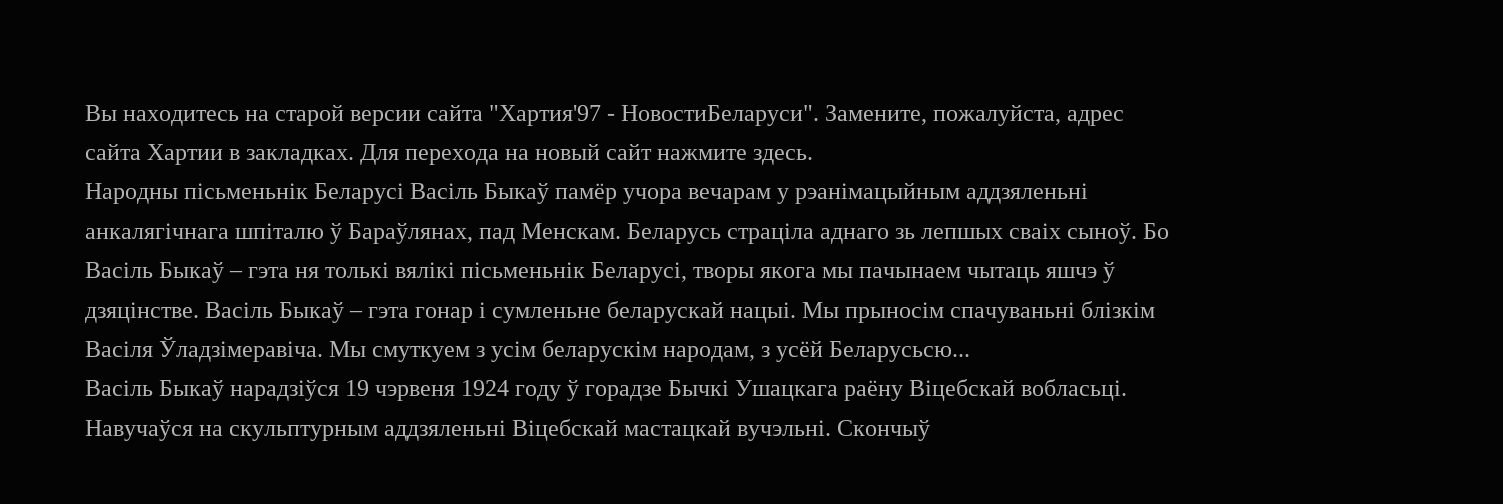Вы находитесь на старой версии сайта "Хартия'97 - НовостиБеларуси". Замените, пожалуйста, адрес сайта Хартии в закладках. Для перехода на новый сайт нажмите здесь.
Народны пісьменьнік Беларусі Васіль Быкаў памёр учора вечарам у рэанімацыйным аддзяленьні анкалягічнага шпіталю ў Бараўлянах, пад Менскам. Беларусь страціла аднаго зь лепшых сваіх сыноў. Бо Васіль Быкаў – гэта ня толькі вялікі пісьменьнік Беларусі, творы якога мы пачынаем чытаць яшчэ ў дзяцінстве. Васіль Быкаў – гэта гонар і сумленьне беларускай нацыі. Мы прыносім спачуваньні блізкім Васіля Ўладзімеравіча. Мы смуткуем з усім беларускім народам, з усёй Беларусьсю...
Васіль Быкаў нарадзіўся 19 чэрвеня 1924 году ў горадзе Бычкі Ушацкага раёну Віцебскай вобласьці. Навучаўся на скульптурным аддзяленьні Віцебскай мастацкай вучэльні. Скончыў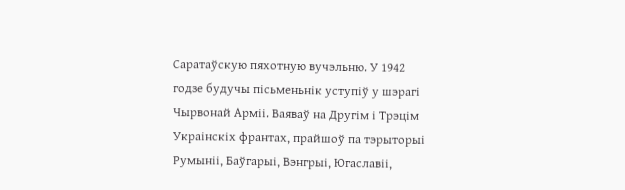Саратаўскую пяхотную вучэльню. У 1942 годзе будучы пісьменьнік уступіў у шэрагі Чырвонай Арміі. Ваяваў на Другім і Трэцім Украінскіх франтах, прайшоў па тэрыторыі Румыніі, Баўгарыі, Вэнгрыі, Югаславіі,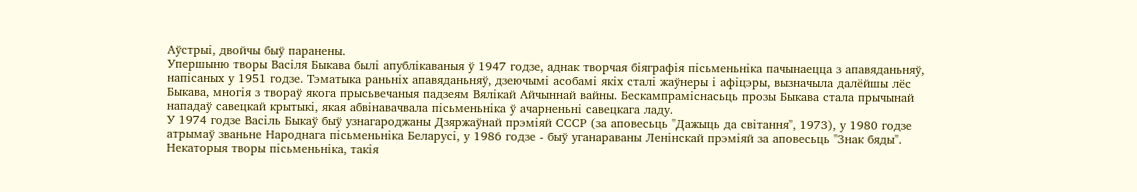Аўстрыі, двойчы быў паранены.
Упершыню творы Васіля Быкава былі апублікаваныя ў 1947 годзе, аднак творчая біяграфія пісьменьніка пачынаецца з апавяданьняў, напісаных у 1951 годзе. Тэматыка раньніх апавяданьняў, дзеючымі асобамі якіх сталі жаўнеры і афіцэры, вызначыла далёйшы лёс Быкава, многія з твораў якога прысьвечаныя падзеям Вялікай Айчыннай вайны. Бескампраміснасьць прозы Быкава стала прычынай нападаў савецкай крытыкі, якая абвінавачвала пісьменьніка ў ачарненьні савецкага ладу.
У 1974 годзе Васіль Быкаў быў узнагароджаны Дзяржаўнай прэміяй СССР (за аповесьць "Дажыць да світання", 1973), у 1980 годзе атрымаў званьне Народнага пісьменьніка Беларусі, у 1986 годзе - быў уганараваны Ленінскай прэміяй за аповесьць "Знак бяды".
Некаторыя творы пісьменьніка, такія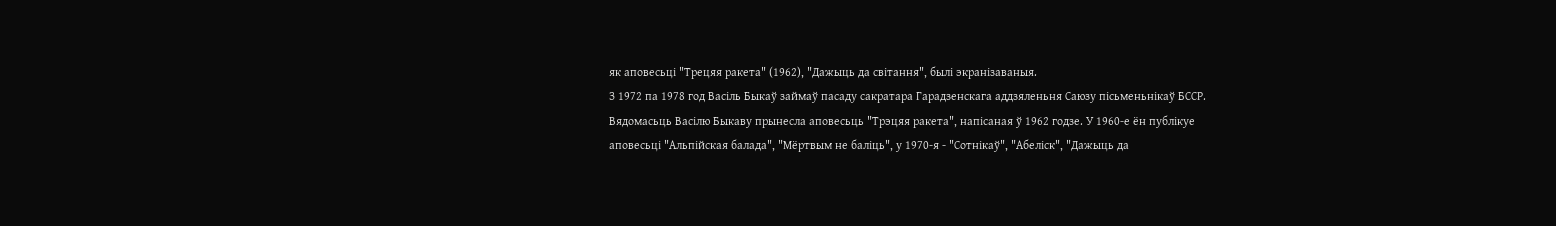як аповесьці "Трецяя ракета" (1962), "Дажыць да світання", былі экранізаваныя.
З 1972 па 1978 год Васіль Быкаў займаў пасаду сакратара Гарадзенскага аддзяленьня Саюзу пісьменьнікаў БССР.
Вядомасьць Васілю Быкаву прынесла аповесьць "Трэцяя ракета", напісаная ў 1962 годзе. У 1960-е ён публікуе аповесьці "Альпійская балада", "Мёртвым не баліць", у 1970-я - "Сотнікаў", "Абеліск", "Дажыць да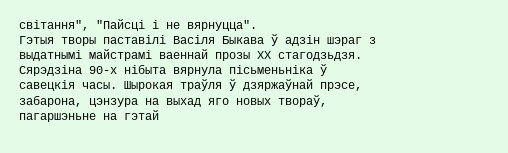світання", "Пайсці і не вярнуцца".
Гэтыя творы паставілі Васіля Быкава ў адзін шэраг з выдатнымі майстрамі ваеннай прозы XX стагодзьдзя.
Сярэдзіна 90-х нібыта вярнула пісьменьніка ў савецкія часы. Шырокая траўля ў дзяржаўнай прэсе, забарона, цэнзура на выхад яго новых твораў, пагаршэньне на гэтай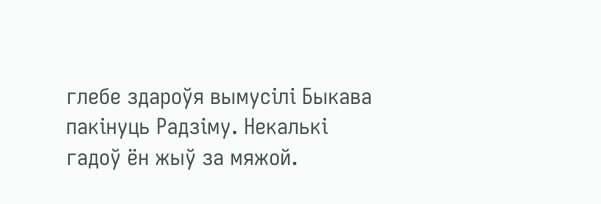глебе здароўя вымусілі Быкава пакінуць Радзіму. Некалькі гадоў ён жыў за мяжой.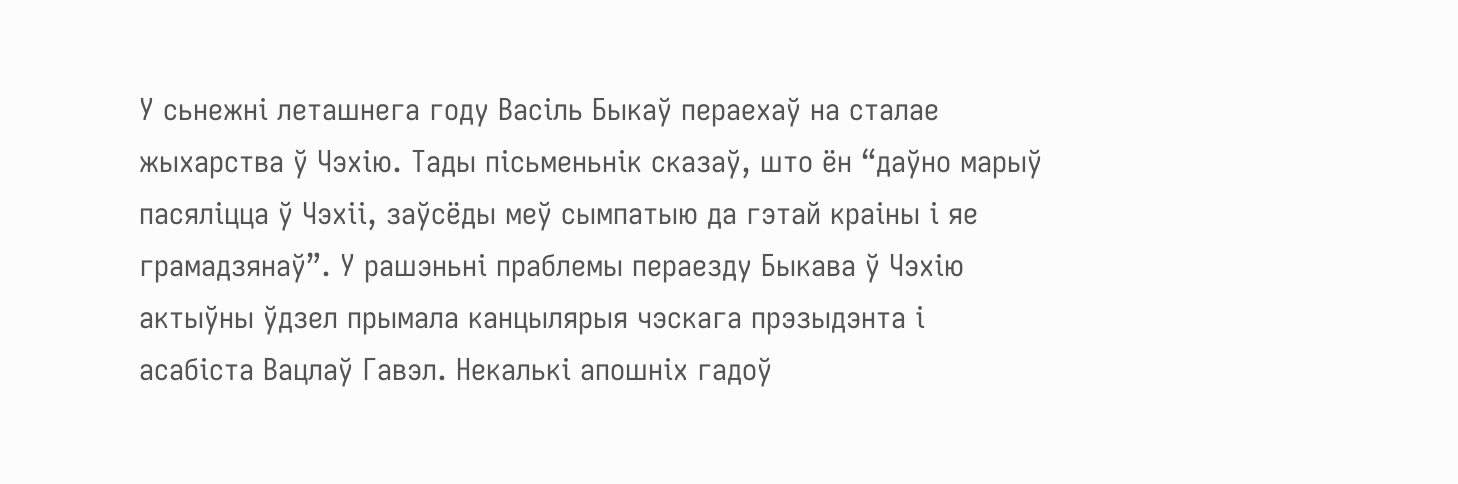У сьнежні леташнега году Васіль Быкаў пераехаў на сталае жыхарства ў Чэхію. Тады пісьменьнік сказаў, што ён “даўно марыў пасяліцца ў Чэхіі, заўсёды меў сымпатыю да гэтай краіны і яе грамадзянаў”. У рашэньні праблемы пераезду Быкава ў Чэхію актыўны ўдзел прымала канцылярыя чэскага прэзыдэнта і асабіста Вацлаў Гавэл. Некалькі апошніх гадоў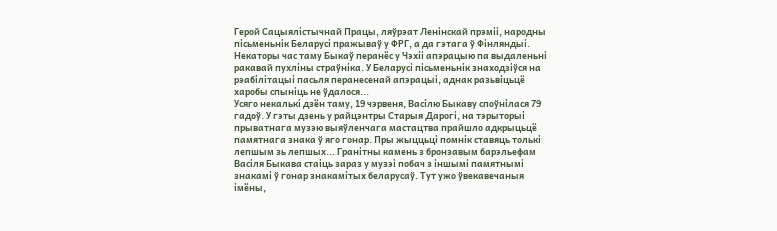Герой Сацыялістычнай Працы, ляўрэат Ленінскай прэміі, народны пісьменьнік Беларусі пражываў у ФРГ, а да гэтага ў Фінляндыі.
Некаторы час таму Быкаў перанёс у Чэхіі апэрацыю па выдаленьні ракавай пухліны страўніка. У Беларусі пісьменьнік знаходзіўся на рэабілітацыі пасьля перанесенай апэрацыі, аднак разьвіцьцё харобы спыніць не ўдалося...
Усяго некалькі дзён таму, 19 чэрвеня, Васілю Быкаву споўнілася 79 гадоў. У гэты дзень у райцэнтры Старыя Дарогі, на тэрыторыі прыватнага музэю выяўленчага мастацтва прайшло адкрыцьцё памятнага знака ў яго гонар. Пры жыццьці помнік ставяць толькі лепшым зь лепшых... Гранітны камень з бронзавым барэльефам Васіля Быкава стаіць зараз у музэі побач з іншымі памятнымі знакамі ў гонар знакамітых беларусаў. Тут ужо ўвекавечаныя імёны,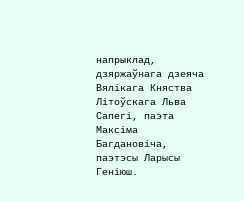напрыклад, дзяржаўнага дзеяча Вялікага Княства Літоўскага Льва Сапегі, паэта Максіма Багдановіча, паэтэсы Ларысы Геніюш.